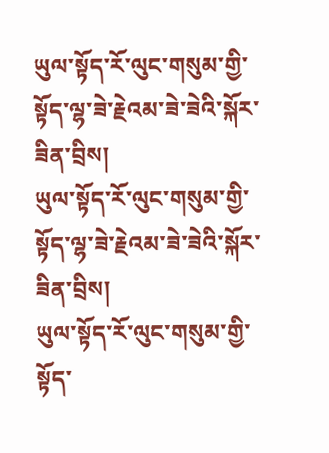ཡུལ་སྟོད་རོ་ལུང་གསུམ་གྱི་སྟོད་ལྷ་ཟེ་རྗེའམ་ཟེ་ཟེའི་སྐོར་ཟིན་བྲིས།
ཡུལ་སྟོད་རོ་ལུང་གསུམ་གྱི་སྟོད་ལྷ་ཟེ་རྗེའམ་ཟེ་ཟེའི་སྐོར་ཟིན་བྲིས།
ཡུལ་སྟོད་རོ་ལུང་གསུམ་གྱི་སྟོད་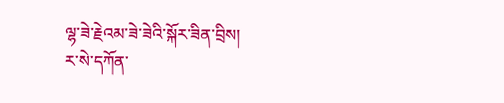ལྷ་ཟེ་རྗེའམ་ཟེ་ཟེའི་སྐོར་ཟིན་བྲིས།
ར་སེ་དཀོན་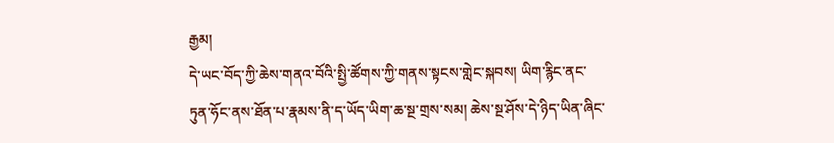རྒྱམ།
དེ་ཡང་བོད་ཀྱི་ཆེས་གནའ་བོའི་སྤྱི་ཚོགས་ཀྱི་གནས་སྟངས་གླེང་སྐབས། ཡིག་རྙིང་ནང་ཏུན་ཧོང་ནས་ཐོན་པ་རྣམས་ནི་ད་ཡོད་ཡིག་ཆ་སྔ་གྲས་སམ། ཆེས་སྔ་ཤོས་དེ་ཉིད་ཡིན་ཞིང་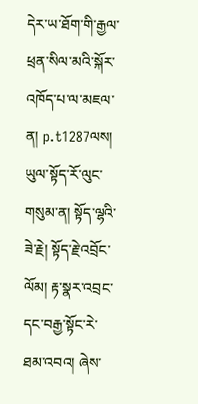དེར་ཡ་ཐོག་གི་རྒྱལ་ཕྲན་སིལ་མའི་སྐོར་འཁོད་པ་ལ་མཇལ་ན། p.t1287ལས། ཡུལ་སྟོད་རོ་ལུང་གསུམ་ན། སྟོད་ལྷའི་ཟེ་རྗེ། སྟོད་རྗེ་འབྲོང་ལོམ། རྟ་སྣར་འབྲང་དང་བརྒྱ་སྟོང་རེ་ཐམ་འབའ། ཞེས་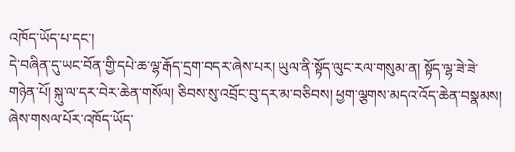འཁོད་ཡོད་པ་དང་།
དེ་བཞིན་དུ་ཡང་བོན་གྱི་དཔེ་ཆ་ལྷ་རྒོད་དྲག་བདར་ཞེས་པར། ཡུལ་ནི་སྟོད་ལུང་རལ་གསུམ་ན། སྟོད་ལྷ་ཟེ་ཟེ་གཉེན་པོ། སྐུ་ལ་དར་བེར་ཆེན་གསོལ། ཅིབས་སུ་འབྲོང་བུ་དར་མ་བཅིབས། ཕྱག་ལྕགས་མདའ་འོད་ཆེན་བསྣམས། ཞེས་གསལ་པོར་འཁོད་ཡོད་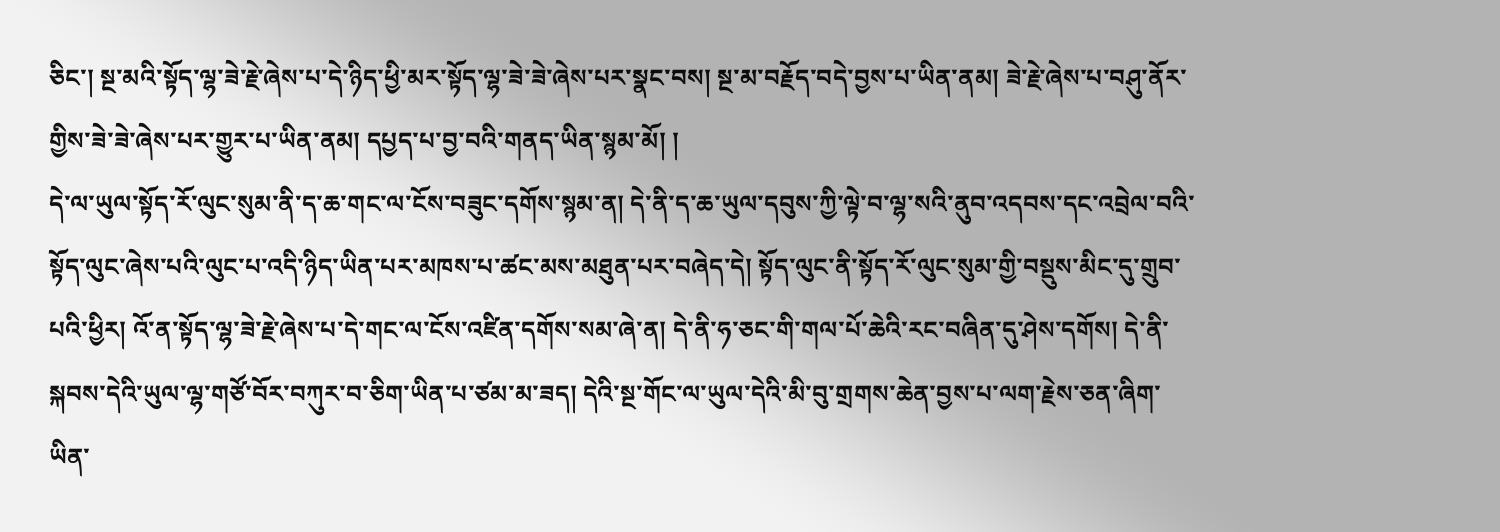ཅིང་། སྔ་མའི་སྟོད་ལྷ་ཟེ་རྗེ་ཞེས་པ་དེ་ཉིད་ཕྱི་མར་སྟོད་ལྷ་ཟེ་ཟེ་ཞེས་པར་སྣང་བས། སྔ་མ་བརྗོད་བདེ་བྱས་པ་ཡིན་ནམ། ཟེ་རྗེ་ཞེས་པ་བཤུ་ནོར་གྱིས་ཟེ་ཟེ་ཞེས་པར་གྱུར་པ་ཡིན་ནམ། དཔྱད་པ་བྱ་བའི་གནད་ཡིན་སྙམ་མོ། །
དེ་ལ་ཡུལ་སྟོད་རོ་ལུང་སུམ་ནི་ད་ཆ་གང་ལ་ངོས་བཟུང་དགོས་སྙམ་ན། དེ་ནི་ད་ཆ་ཡུལ་དབུས་ཀྱི་ལྟེ་བ་ལྷ་སའི་ནུབ་འདབས་དང་འབྲེལ་བའི་སྟོད་ལུང་ཞེས་པའི་ལུང་པ་འདི་ཉིད་ཡིན་པར་མཁས་པ་ཚང་མས་མཐུན་པར་བཞེད་དེ། སྟོད་ལུང་ནི་སྟོད་རོ་ལུང་སུམ་གྱི་བསྡུས་མིང་དུ་གྲུབ་པའི་ཕྱིར། འོ་ན་སྟོད་ལྷ་ཟེ་རྗེ་ཞེས་པ་དེ་གང་ལ་ངོས་འཛིན་དགོས་སམ་ཞེ་ན། དེ་ནི་ཧ་ཅང་གི་གལ་པོ་ཆེའི་རང་བཞིན་དུ་ཤེས་དགོས། དེ་ནི་སྐབས་དེའི་ཡུལ་ལྷ་གཙོ་བོར་བཀུར་བ་ཅིག་ཡིན་པ་ཙམ་མ་ཟད། དེའི་སྔ་གོང་ལ་ཡུལ་དེའི་མི་བུ་གྲགས་ཆེན་བྱས་པ་ལག་རྗེས་ཅན་ཞིག་ཡིན་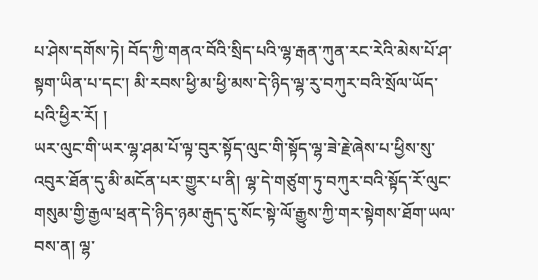པ་ཤེས་དགོས་ཏེ། བོད་ཀྱི་གནའ་བོའི་སྲིད་པའི་ལྷ་རྒན་ཀུན་རང་རེའི་མེས་པོ་ཤ་སྟག་ཡིན་པ་དང་། མི་རབས་ཕྱི་མ་ཕྱི་མས་དེ་ཉིད་ལྷ་རུ་བཀུར་བའི་སྲོལ་ཡོད་པའི་ཕྱིར་རོ། །
ཡར་ལུང་གི་ཡར་ལྷ་ཤམ་པོ་ལྟ་བུར་སྟོད་ལུང་གི་སྟོད་ལྷ་ཟེ་རྗེ་ཞེས་པ་ཕྱིས་སུ་འབུར་ཐོན་དུ་མི་མངོན་པར་གྱུར་པ་ནི། ལྷ་དེ་གཙུག་ཏུ་བཀུར་བའི་སྟོད་རོ་ལུང་གསུམ་གྱི་རྒྱལ་ཕྲན་དེ་ཉིད་ཉམ་རྒུད་དུ་སོང་སྟེ་ལོ་རྒྱུས་ཀྱི་གར་སྟེགས་ཐོག་ཡལ་བས་ན། ལྷ་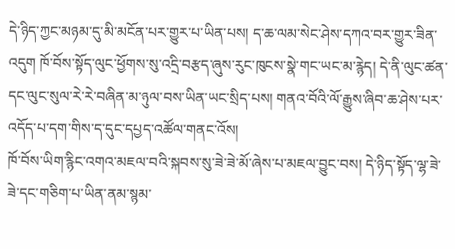དེ་ཉིད་ཀྱང་མཉམ་དུ་མི་མངོན་པར་གྱུར་པ་ཡིན་པས། ད་ཆ་ལམ་སེང་ཤེས་དཀའ་བར་གྱུར་ཟིན་འདུག ཁོ་བོས་སྟོད་ལུང་ཕྱོགས་སུ་འདྲི་བརྩད་ཞུས་རུང་ཁུངས་སྣེ་གང་ཡང་མ་རྙེད། དེ་ནི་ལུང་ཚན་དང་ལུང་སུལ་རེ་རེ་བཞིན་མ་ཉུལ་བས་ཡིན་ཡང་སྲིད་པས། གནའ་བོའི་ལོ་རྒྱུས་ཞིབ་ཆ་ཤེས་པར་འདོད་པ་དག་གིས་ད་དུང་དཔྱད་འཚོལ་གནང་འོས།
ཁོ་བོས་ཡིག་རྙིང་འགའ་མཇལ་བའི་སྐབས་སུ་ཟེ་ཟེ་མོ་ཞེས་པ་མཇལ་བྱུང་བས། དེ་ཉིད་སྟོད་ལྷ་ཟེ་ཟེ་དང་གཅིག་པ་ཡིན་ནམ་སྙམ་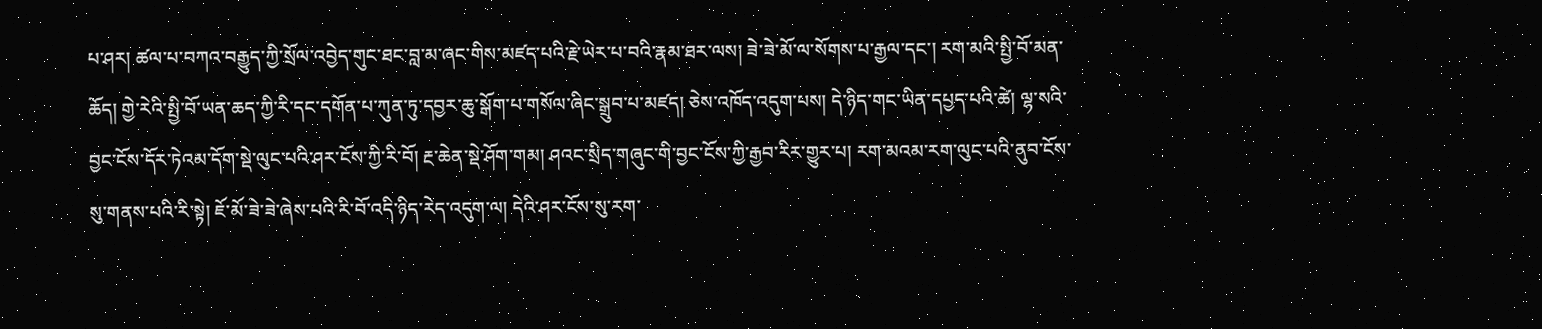པ་ཤར། ཚལ་པ་བཀའ་བརྒྱུད་ཀྱི་སྲོལ་འབྱེད་གུང་ཐང་བླ་མ་ཞང་གིས་མཛད་པའི་རྗེ་ཡེར་པ་བའི་རྣམ་ཐར་ལས། ཟེ་ཟེ་མོ་ལ་སོགས་པ་རྒྱལ་དང་། རག་མའི་སྤྱི་བོ་མན་ཆོད། གྱེ་རེའི་སྤྱི་བོ་ཡན་ཆད་ཀྱི་རི་དང་དགོན་པ་ཀུན་ཏུ་དབྱར་ཆུ་སྒོག་པ་གསོལ་ཞིང་སྒྲུབ་པ་མཛད། ཅེས་འཁོད་འདུག་པས། དེ་ཉིད་གང་ཡིན་དཔྱད་པའི་ཚེ། ལྷ་སའི་བྱང་ངོས་དོར་ཏེའམ་དོག་སྡེ་ལུང་པའི་ཤར་ངོས་ཀྱི་རི་བོ། རྔ་ཆེན་སྡེ་ཤོག་གམ། ཤའང་སྲིད་གཞུང་གི་བྱང་ངོས་ཀྱི་རྒྱབ་རིར་གྱུར་པ། རག་མའམ་རག་ལུང་པའི་ནུབ་ངོས་སུ་གནས་པའི་རི་སྟེ། ཇོ་མོ་ཟེ་ཟེ་ཞེས་པའི་རི་བོ་འདི་ཉིད་རེད་འདུག་ལ། དེའི་ཤར་ངོས་སུ་རག་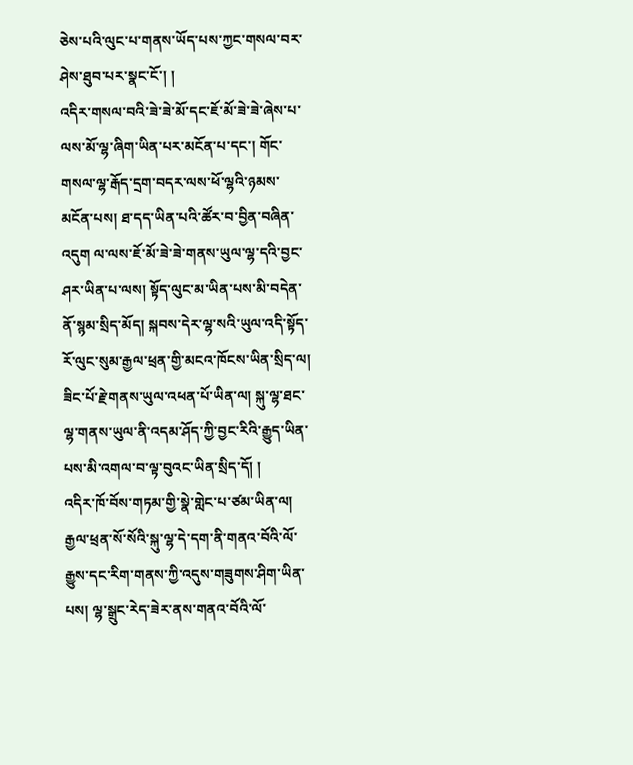ཅེས་པའི་ལུང་པ་གནས་ཡོད་པས་ཀྱང་གསལ་བར་ཤེས་ཐུབ་པར་སྣང་ངོ་། །
འདིར་གསལ་བའི་ཟེ་ཟེ་མོ་དང་ཇོ་མོ་ཟེ་ཟེ་ཞེས་པ་ལས་མོ་ལྷ་ཞིག་ཡིན་པར་མངོན་པ་དང་། གོང་གསལ་ལྷ་རྒོད་དྲག་བདར་ལས་ཕོ་ལྷའི་ཉམས་མངོན་པས། ཐ་དད་ཡིན་པའི་ཚོར་བ་བྱིན་བཞིན་འདུག ལ་ལས་ཇོ་མོ་ཟེ་ཟེ་གནས་ཡུལ་ལྷ་དའི་བྱང་ཤར་ཡིན་པ་ལས། སྟོད་ལུང་མ་ཡིན་པས་མི་བདེན་ནོ་སྙམ་སྲིད་མོད། སྐབས་དེར་ལྷ་སའི་ཡུལ་འདི་སྟོད་རོ་ལུང་སུམ་རྒྱལ་ཕྲན་གྱི་མངའ་ཁོངས་ཡིན་སྲིད་ལ། ཟིང་པོ་རྗེ་གནས་ཡུལ་འཕན་པོ་ཡིན་ལ། སྐུ་ལྷ་ཐང་ལྷ་གནས་ཡུལ་ནི་འདམ་ཤོད་ཀྱི་བྱང་རིའི་རྒྱུད་ཡིན་པས་མི་འགལ་བ་ལྟ་བུའང་ཡིན་སྲིད་དོ། །
འདིར་ཁོ་བོས་གཏམ་གྱི་སྣེ་གླེང་པ་ཙམ་ཡིན་ལ། རྒྱལ་ཕྲན་སོ་སོའི་སྐུ་ལྷ་དེ་དག་ནི་གནའ་བོའི་ལོ་རྒྱུས་དང་རིག་གནས་ཀྱི་འདུས་གཟུགས་ཤིག་ཡིན་པས། ལྷ་སྒྲུང་རེད་ཟེར་ནས་གནའ་བོའི་ལོ་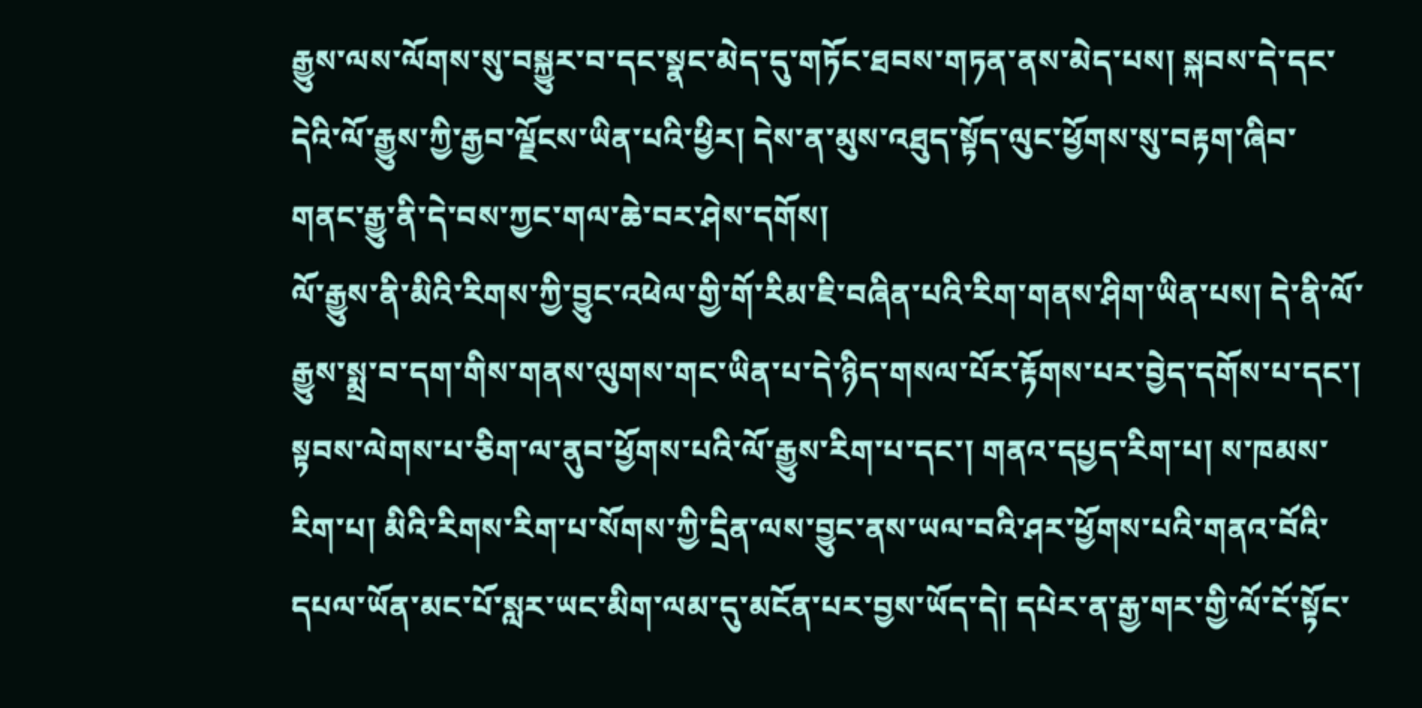རྒྱུས་ལས་ལོགས་སུ་བསྐྱུར་བ་དང་སྣང་མེད་དུ་གཏོང་ཐབས་གཏན་ནས་མེད་པས། སྐབས་དེ་དང་དེའི་ལོ་རྒྱུས་ཀྱི་རྒྱབ་ལྗོངས་ཡིན་པའི་ཕྱིར། དེས་ན་མུས་འཐུད་སྟོད་ལུང་ཕྱོགས་སུ་བརྟག་ཞིབ་གནང་རྒྱུ་ནི་དེ་བས་ཀྱང་གལ་ཆེ་བར་ཤེས་དགོས།
ལོ་རྒྱུས་ནི་མིའི་རིགས་ཀྱི་བྱུང་འཕེལ་གྱི་གོ་རིམ་ཇི་བཞིན་པའི་རིག་གནས་ཤིག་ཡིན་པས། དེ་ནི་ལོ་རྒྱུས་སྨྲ་བ་དག་གིས་གནས་ལུགས་གང་ཡིན་པ་དེ་ཉིད་གསལ་པོར་རྟོགས་པར་བྱེད་དགོས་པ་དང་། སྟབས་ལེགས་པ་ཅིག་ལ་ནུབ་ཕྱོགས་པའི་ལོ་རྒྱུས་རིག་པ་དང་། གནའ་དཔྱད་རིག་པ། ས་ཁམས་རིག་པ། མིའི་རིགས་རིག་པ་སོགས་ཀྱི་དྲིན་ལས་བྱུང་ནས་ཡལ་བའི་ཤར་ཕྱོགས་པའི་གནའ་བོའི་དཔལ་ཡོན་མང་པོ་སླར་ཡང་མིག་ལམ་དུ་མངོན་པར་བྱས་ཡོད་དེ། དཔེར་ན་རྒྱ་གར་གྱི་ལོ་ངོ་སྟོང་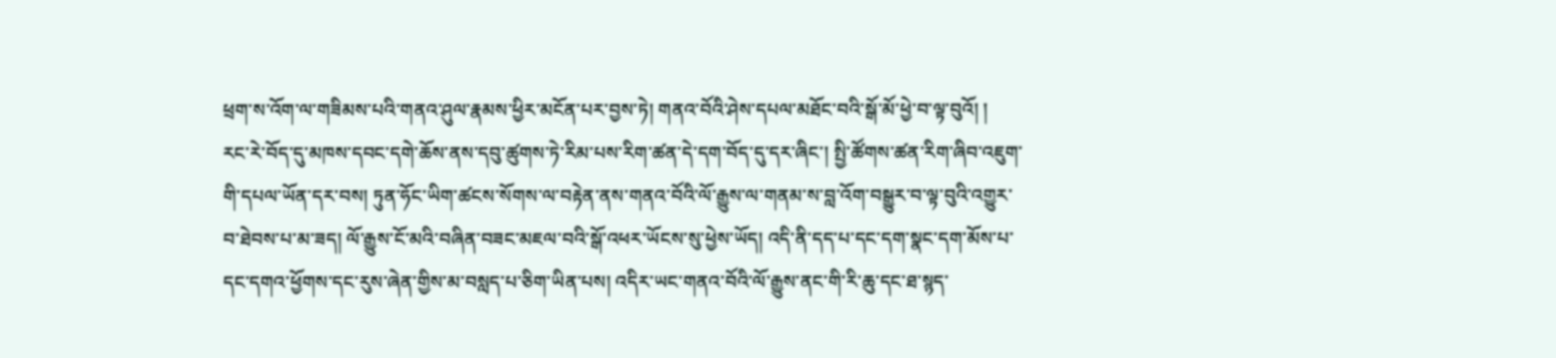ཕྲག་ས་འོག་ལ་གཟིམས་པའི་གནའ་ཤུལ་རྣམས་ཕྱིར་མངོན་པར་བྱས་ཏེ། གནའ་བོའི་ཤེས་དཔལ་མཐོང་བའི་སྒོ་མོ་ཕྱེ་བ་ལྟ་བུའོ། །
རང་རེ་བོད་དུ་མཁས་དབང་དགེ་ཆོས་ནས་དབུ་ཚུགས་ཏེ་རིམ་པས་རིག་ཚན་དེ་དག་བོད་དུ་དར་ཞིང་། སྤྱི་ཚོགས་ཚན་རིག་ཞིབ་འཇུག་གི་དཔལ་ཡོན་དར་བས། ཏུན་ཧོང་ཡིག་ཚངས་སོགས་ལ་བརྟེན་ནས་གནའ་བོའི་ལོ་རྒྱུས་ལ་གནམ་ས་བླ་འོག་བསྒྱུར་བ་ལྟ་བུའི་འགྱུར་བ་ཐེབས་པ་མ་ཟད། ལོ་རྒྱུས་ངོ་མའི་བཞིན་བཟང་མཇལ་བའི་སྒོ་འཕར་ཡོངས་སུ་ཕྱེས་ཡོད། འདི་ནི་དད་པ་དང་དག་སྣང་དག་མོས་པ་དང་དགའ་ཕྱོགས་དང་རུས་ཞེན་གྱིས་མ་བསླད་པ་ཅིག་ཡིན་པས། འདིར་ཡང་གནའ་བོའི་ལོ་རྒྱུས་ནང་གི་རི་ཆུ་དང་ཐ་སྙད་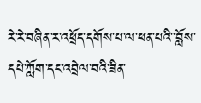རེ་རེ་བཞིན་ར་འཕྲོད་དགོས་པ་ལ་ཕན་པའི་་བློས་དཔེ་ཀློག་དང་འབྲེལ་བའི་ཟིན་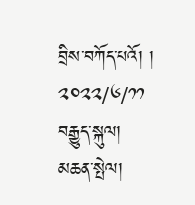བྲིས་བཀོད་པའོ། །
༢༠༢༢/༦/༡༡
བརྒྱུད་སྐུལ།
མཆན་སྤེལ།